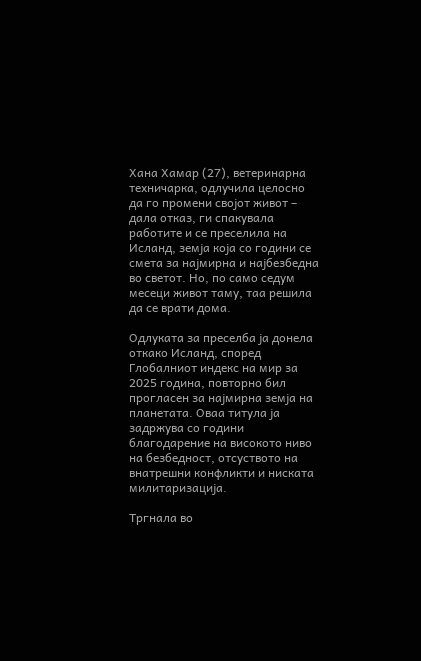Хана Хамар (27), ветеринарна техничарка, одлучила целосно да го промени својот живот – дала отказ, ги спакувала работите и се преселила на Исланд, земја која со години се смета за најмирна и најбезбедна во светот. Но, по само седум месеци живот таму, таа решила да се врати дома.

Одлуката за преселба ја донела откако Исланд, според Глобалниот индекс на мир за 2025 година, повторно бил прогласен за најмирна земја на планетата. Оваа титула ја задржува со години благодарение на високото ниво на безбедност, отсуството на внатрешни конфликти и ниската милитаризација.

Тргнала во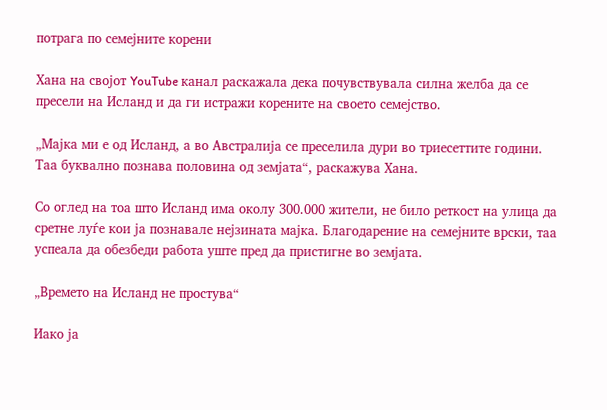потрага по семејните корени

Хана на својот YouTube канал раскажала дека почувствувала силна желба да се пресели на Исланд и да ги истражи корените на своето семејство.

„Мајка ми е од Исланд, а во Австралија се преселила дури во триесеттите години. Таа буквално познава половина од земјата“, раскажува Хана.

Со оглед на тоа што Исланд има околу 300.000 жители, не било реткост на улица да сретне луѓе кои ја познавале нејзината мајка. Благодарение на семејните врски, таа успеала да обезбеди работа уште пред да пристигне во земјата.

„Времето на Исланд не простува“

Иако ја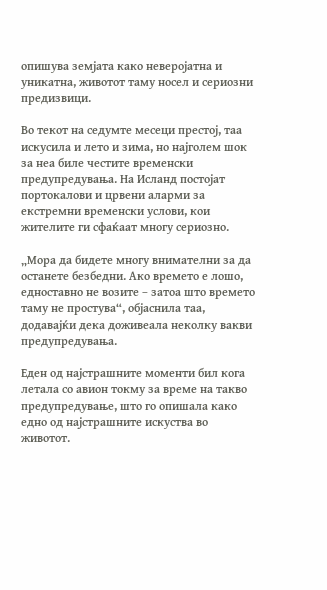опишува земјата како неверојатна и уникатна, животот таму носел и сериозни предизвици.

Во текот на седумте месеци престој, таа искусила и лето и зима, но најголем шок за неа биле честите временски предупредувања. На Исланд постојат портокалови и црвени аларми за екстремни временски услови, кои жителите ги сфаќаат многу сериозно.

„Мора да бидете многу внимателни за да останете безбедни. Ако времето е лошо, едноставно не возите – затоа што времето таму не простува“, објаснила таа, додавајќи дека доживеала неколку вакви предупредувања.

Еден од најстрашните моменти бил кога летала со авион токму за време на такво предупредување, што го опишала како едно од најстрашните искуства во животот.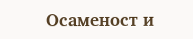Осаменост и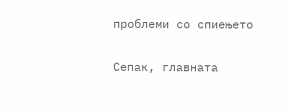проблеми со спиењето

Сепак, главната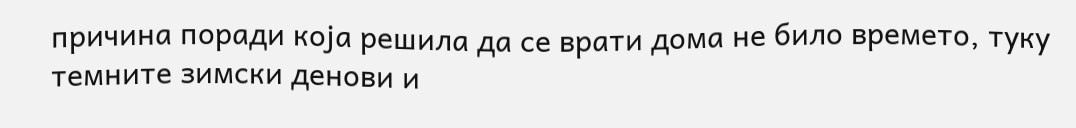причина поради која решила да се врати дома не било времето, туку темните зимски денови и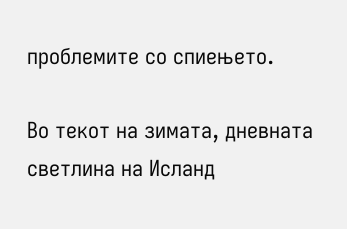проблемите со спиењето.

Во текот на зимата, дневната светлина на Исланд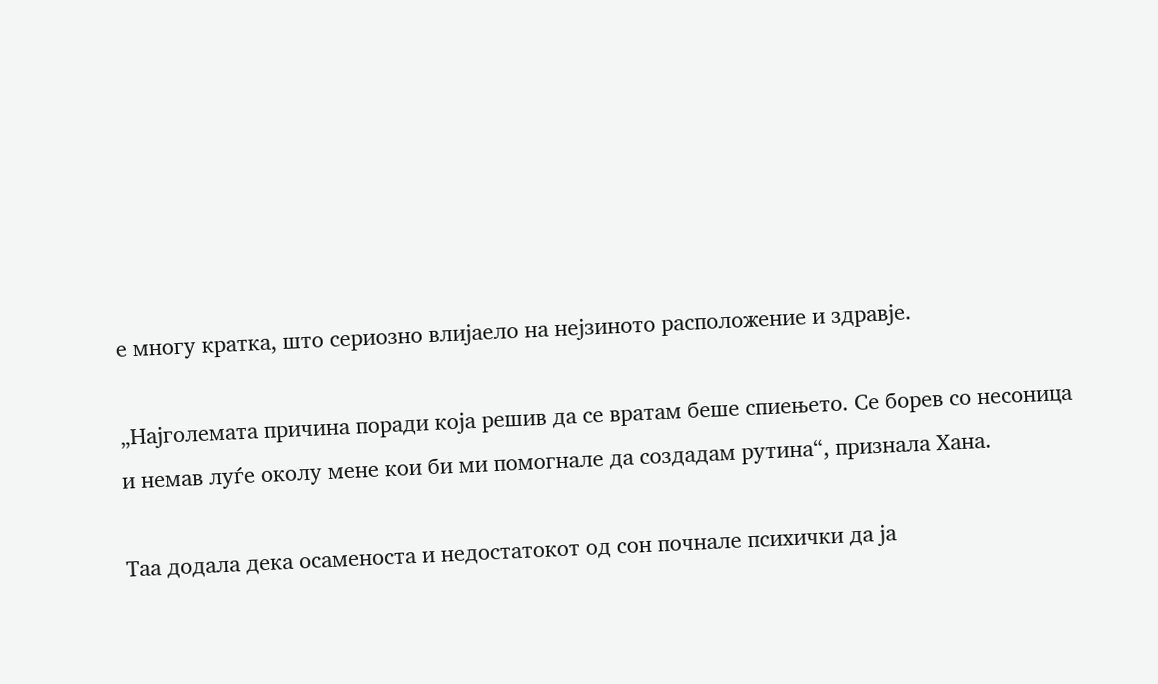е многу кратка, што сериозно влијаело на нејзиното расположение и здравје.

„Најголемата причина поради која решив да се вратам беше спиењето. Се борев со несоница и немав луѓе околу мене кои би ми помогнале да создадам рутина“, признала Хана.

Таа додала дека осаменоста и недостатокот од сон почнале психички да ја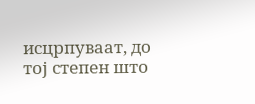исцрпуваат, до тој степен што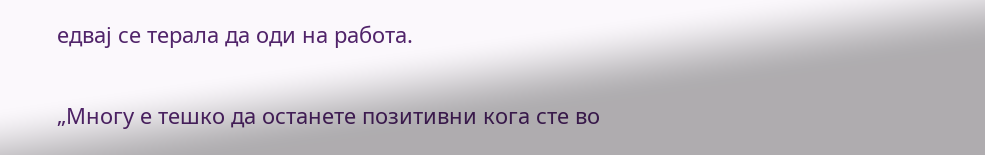едвај се терала да оди на работа.

„Многу е тешко да останете позитивни кога сте во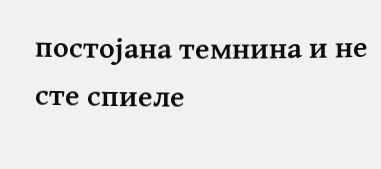постојана темнина и не сте спиеле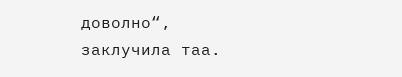доволно“, заклучила таа.